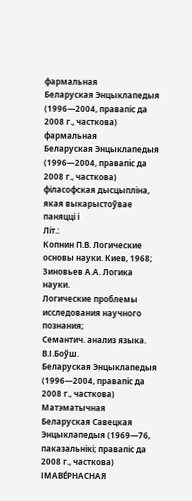фармальная
Беларуская Энцыклапедыя (1996—2004, правапіс да 2008 г., часткова)
фармальная
Беларуская Энцыклапедыя (1996—2004, правапіс да 2008 г., часткова)
філасофская дысцыпліна, якая выкарыстоўвае паняцці і
Літ.:
Копнин П.В. Логические основы науки. Киев, 1968;
Зиновьев А.А. Логика науки.
Логические проблемы исследования научного познания;
Семантич. анализ языка.
В.І.Боўш.
Беларуская Энцыклапедыя (1996—2004, правапіс да 2008 г., часткова)
Матэматычная
Беларуская Савецкая Энцыклапедыя (1969—76, паказальнікі; правапіс да 2008 г., часткова)
ІМАВЕ́РНАСНАЯ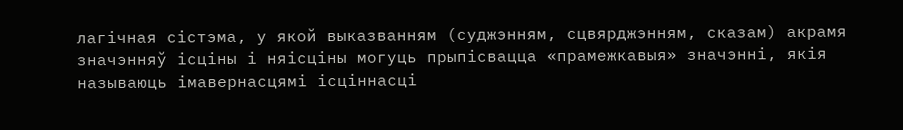лагічная сістэма, у якой выказванням (суджэнням, сцвярджэнням, сказам) акрамя значэнняў ісціны і няісціны могуць прыпісвацца «прамежкавыя» значэнні, якія называюць імавернасцямі ісціннасці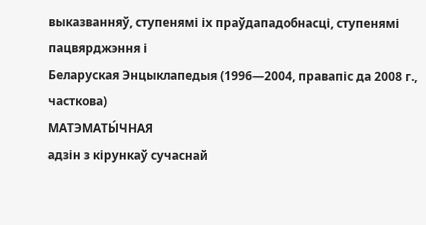выказванняў, ступенямі іх праўдападобнасці, ступенямі пацвярджэння і
Беларуская Энцыклапедыя (1996—2004, правапіс да 2008 г., часткова)
МАТЭМАТЫ́ЧНАЯ
адзін з кірункаў сучаснай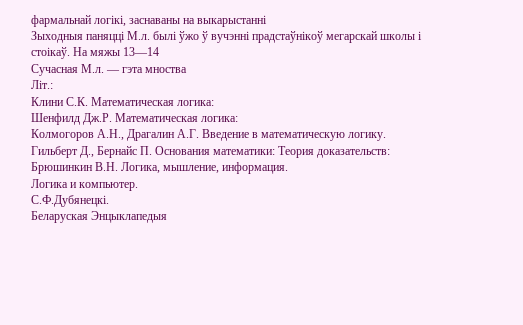фармальнай логікі, заснаваны на выкарыстанні
Зыходныя паняцці М.л. былі ўжо ў вучэнні прадстаўнікоў мегарскай школы і стоікаў. На мяжы 13—14
Сучасная М.л. — гэта мноства
Літ.:
Клини С.К. Математическая логика:
Шенфилд Дж.Р. Математическая логика:
Колмогоров А.Н., Драгалин А.Г. Введение в математическую логику.
Гильберт Д., Бернайс П. Основания математики: Теория доказательств:
Брюшинкин В.Н. Логика, мышление, информация.
Логика и компьютер.
С.Ф.Дубянецкі.
Беларуская Энцыклапедыя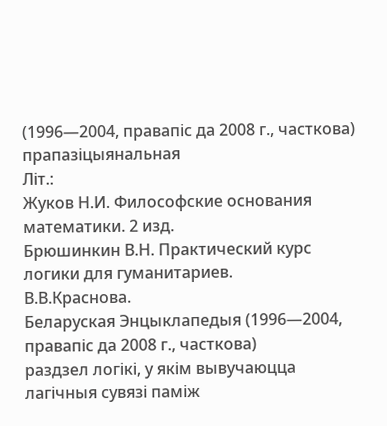(1996—2004, правапіс да 2008 г., часткова)
прапазіцыянальная
Літ.:
Жуков Н.И. Философские основания математики. 2 изд.
Брюшинкин В.Н. Практический курс логики для гуманитариев.
В.В.Краснова.
Беларуская Энцыклапедыя (1996—2004, правапіс да 2008 г., часткова)
раздзел логікі, у якім вывучаюцца лагічныя сувязі паміж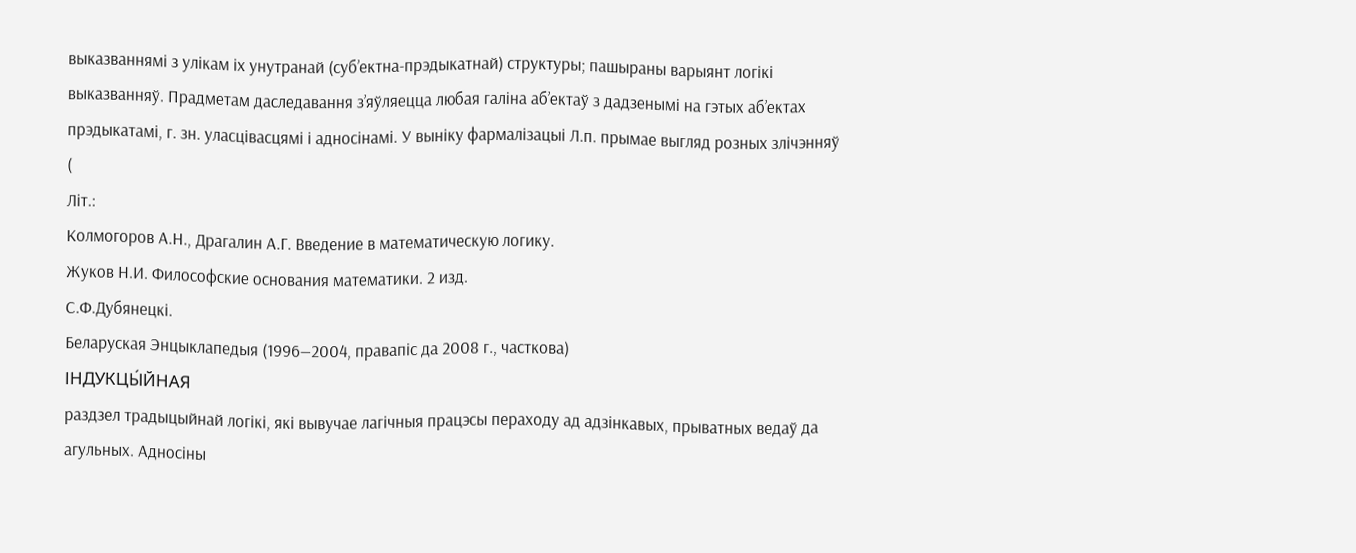выказваннямі з улікам іх унутранай (суб’ектна-прэдыкатнай) структуры; пашыраны варыянт логікі выказванняў. Прадметам даследавання з’яўляецца любая галіна аб’ектаў з дадзенымі на гэтых аб’ектах прэдыкатамі, г. зн. уласцівасцямі і адносінамі. У выніку фармалізацыі Л.п. прымае выгляд розных злічэнняў (
Літ.:
Колмогоров А.Н., Драгалин А.Г. Введение в математическую логику.
Жуков Н.И. Философские основания математики. 2 изд.
С.Ф.Дубянецкі.
Беларуская Энцыклапедыя (1996—2004, правапіс да 2008 г., часткова)
ІНДУКЦЫ́ЙНАЯ
раздзел традыцыйнай логікі, які вывучае лагічныя працэсы пераходу ад адзінкавых, прыватных ведаў да агульных. Адносіны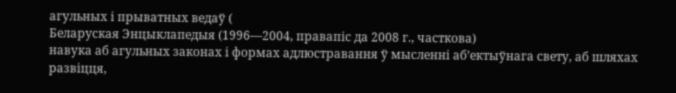агульных і прыватных ведаў (
Беларуская Энцыклапедыя (1996—2004, правапіс да 2008 г., часткова)
навука аб агульных законах і формах адлюстравання ў мысленні аб’ектыўнага свету, аб шляхах развіцця,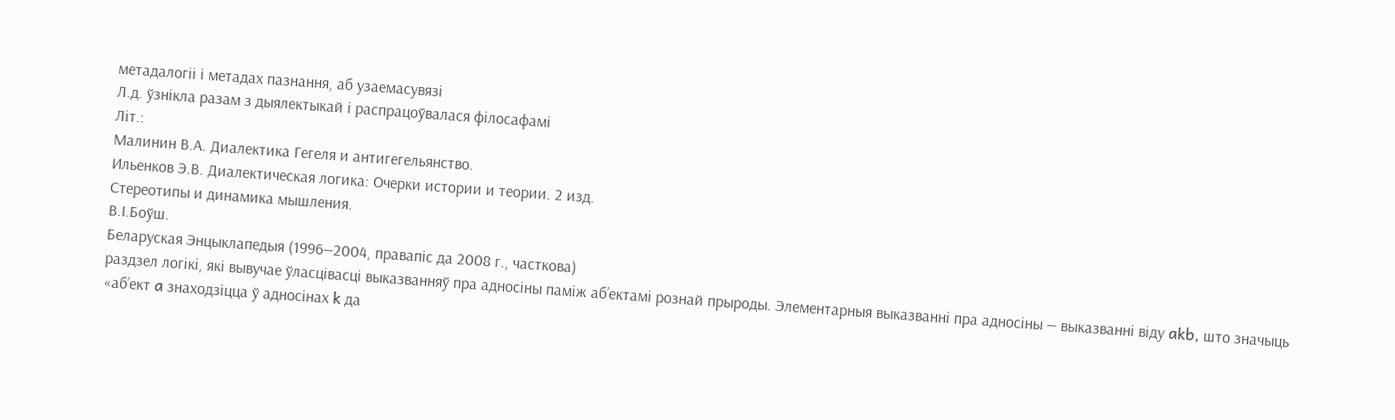метадалогіі і метадах пазнання, аб узаемасувязі
Л.д. ўзнікла разам з дыялектыкай і распрацоўвалася філосафамі
Літ.:
Малинин В.А. Диалектика Гегеля и антигегельянство.
Ильенков Э.В. Диалектическая логика: Очерки истории и теории. 2 изд.
Стереотипы и динамика мышления.
В.І.Боўш.
Беларуская Энцыклапедыя (1996—2004, правапіс да 2008 г., часткова)
раздзел логікі, які вывучае ўласцівасці выказванняў пра адносіны паміж аб’ектамі рознай прыроды. Элементарныя выказванні пра адносіны — выказванні віду akb, што значыць «аб’ект a знаходзіцца ў адносінах k да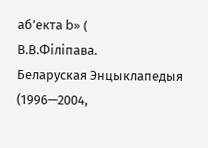аб’екта b» (
В.В.Філіпава.
Беларуская Энцыклапедыя (1996—2004,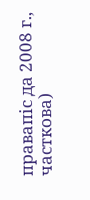правапіс да 2008 г., часткова)